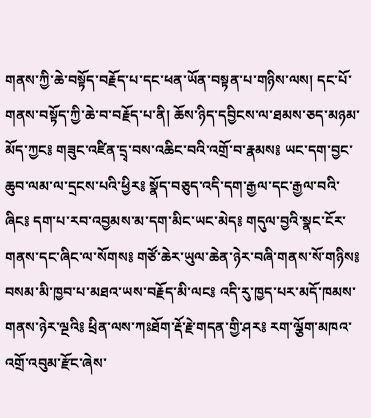གནས་ཀྱི་ཆེ་བསྟོད་བརྗོད་པ་དང་ཕན་ཡོན་བསྟན་པ་གཉིས་ལས། དང་པོ་གནས་བསྟོད་ཀྱི་ཆེ་བ་བརྗོད་པ་ནི། ཆོས་ཉིད་དབྱིངས་ལ་ཐམས་ཅད་མཉམ་མོད་ཀྱང༔ གཟུང་འཛིན་དྲྭ་བས་འཆིང་བའི་འགྲོ་བ་རྣམས༔ ཡང་དག་བྱང་ཆུབ་ལམ་ལ་དྲངས་པའི་ཕྱིར༔ སྣོད་བཅུད་འདི་དག་རྒྱལ་དང་རྒྱལ་བའི་ཞིང༔ དག་པ་རབ་འབྱམས་མ་དག་མིང་ཡང་མེད༔ གདུལ་བྱའི་སྣང་ངོར་གནས་དང་ཞིང་ལ་སོགས༔ གཙོ་ཆེར་ཡུལ་ཆེན་ཉེར་བཞི་གནས་སོ་གཉིས༔ བསམ་མི་ཁྱབ་པ་མཐའ་ཡས་བརྗོད་མི་ལང༔ འདི་རུ་ཁྱད་པར་མདོ་ཁམས་གནས་ཉེར་ལྔའི༔ ཕྲིན་ལས་ཀཿཐོག་རྡོ་རྗེ་གདན་གྱི་ཤར༔ རག་ལྕོག་མཁའ་འགྲོ་འབུམ་རྫོང་ཞེས་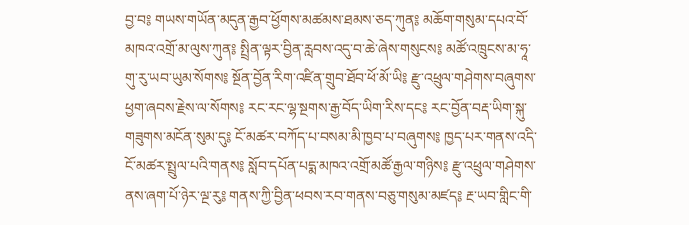བྱ་བ༔ གཡས་གཡོན་མདུན་རྒྱབ་ཕྱོགས་མཚམས་ཐམས་ཅད་ཀུན༔ མཆོག་གསུམ་དཔའ་བོ་མཁའ་འགྲོ་མ་ལུས་ཀུན༔ སྤྲིན་ལྟར་བྱིན་རླབས་འདུ་བ་ཆེ་ཞེས་གསུངས༔ མཚོ་འཁྲུངས་མ་ཧཱ་གུ་རུ་ཡབ་ཡུམ་སོགས༔ སྔོན་བྱོན་རིག་འཛིན་གྲུབ་ཐོབ་ཕོ་མོ་ཡི༔ རྫུ་འཕྲུལ་གཤེགས་བཞུགས་ཕྱག་ཞབས་རྗེས་ལ་སོགས༔ རང་རང་ལྷ་སྔགས་རྒྱ་བོད་ཡིག་རིས་དང༔ རང་བྱོན་བརྡ་ཡིག་སྐུ་གཟུགས་མངོན་སུམ་དུ༔ ངོ་མཚར་བཀོད་པ་བསམ་མི་ཁྱབ་པ་བཞུགས༔ ཁྱད་པར་གནས་འདི་ངོ་མཚར་སྤྲུལ་པའི་གནས༔ སློབ་དཔོན་པདྨ་མཁའ་འགྲོ་མཚོ་རྒྱལ་གཉིས༔ རྫུ་འཕྲུལ་གཤེགས་ནས་ཞག་པོ་ཉེར་ལྔ་རུ༔ གནས་ཀྱི་བྱིན་ཕབས་རབ་གནས་བཅུ་གསུམ་མཛད༔ རྔ་ཡབ་གླིང་གི་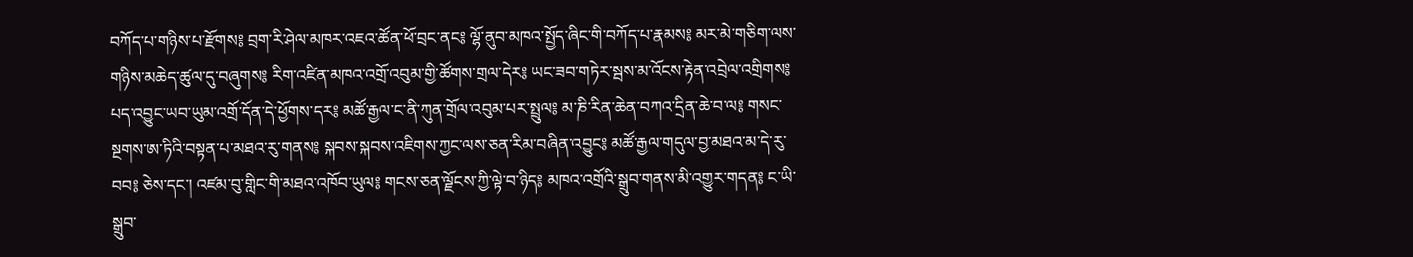བཀོད་པ་གཉིས་པ་རྫོགས༔ བྲག་རི་ཤེལ་མཁར་འཇའ་ཚོན་ཕོ་བྲང་ནང༔ ལྷོ་ནུབ་མཁའ་སྤྱོད་ཞིང་གི་བཀོད་པ་རྣམས༔ མར་མེ་གཅིག་ལས་གཉིས་མཆེད་ཚུལ་དུ་བཞུགས༔ རིག་འཛིན་མཁའ་འགྲོ་འབུམ་གྱི་ཚོགས་གྲལ་དེར༔ ཡང་ཟབ་གཏེར་སྦས་མ་འོངས་རྟེན་འབྲེལ་འགྲིགས༔ པད་འབྱུང་ཡབ་ཡུམ་འགྲོ་དོན་དེ་ཕྱོགས་དར༔ མཚོ་རྒྱལ་ང་ནི་ཀུན་གྲོལ་འབུམ་པར་སྤྲུལ༔ མ་ཎི་རིན་ཆེན་བཀའ་དྲིན་ཆེ་བ་ལ༔ གསང་སྔགས་ཨ་ཏིའི་བསྟན་པ་མཐའ་རུ་གནས༔ སྐབས་སྐབས་འཇིགས་ཀྱང་ལས་ཅན་རིམ་བཞིན་འབྱུང༔ མཚོ་རྒྱལ་གདུལ་བྱ་མཐའ་མ་དེ་རུ་བབ༔ ཅེས་དང་། འཛམ་བུ་གླིང་གི་མཐའ་འཁོབ་ཡུལ༔ གངས་ཅན་ལྗོངས་ཀྱི་ལྟེ་བ་ཉིད༔ མཁའ་འགྲོའི་སྒྲུབ་གནས་མི་འགྱུར་གདན༔ ང་ཡི་སྒྲུབ་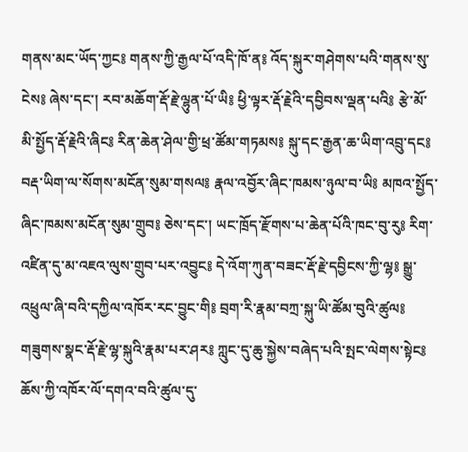གནས་མང་ཡོད་ཀྱང༔ གནས་ཀྱི་རྒྱལ་པོ་འདི་ཁོ་ན༔ འོད་སྐུར་གཤེགས་པའི་གནས་སུ་ངེས༔ ཞེས་དང་། རབ་མཆོག་རྡོ་རྗེ་ལྷུན་པོ་ཡི༔ ཕྱི་ལྟར་རྡོ་རྗེའི་དབྱིབས་ལྡན་པའི༔ རྩེ་མོ་མི་སྤྱོད་རྡོ་རྗེའི་ཞིང༔ རིན་ཆེན་ཤེལ་གྱི་ཕྲ་ཚོམ་གཏམས༔ སྐུ་དང་རྒྱན་ཆ་ཡིག་འབྲུ་དང༔ བརྡ་ཡིག་ལ་སོགས་མངོན་སུམ་གསལ༔ རྣལ་འབྱོར་ཞིང་ཁམས་ཉུལ་བ་ཡི༔ མཁའ་སྤྱོད་ཞིང་ཁམས་མངོན་སུམ་གྲུབ༔ ཅེས་དང་། ཡང་ཁྲོད་རྫོགས་པ་ཆེན་པོའི་ཁང་བུ་རུ༔ རིག་འཛིན་དུ་མ་འཇའ་ལུས་གྲུབ་པར་འབྱུང༔ དེ་འོག་ཀུན་བཟང་རྡོ་རྗེ་དབྱིངས་ཀྱི་ལྷ༔ སྒྱུ་འཕྲུལ་ཞི་བའི་དཀྱིལ་འཁོར་རང་བྱུང་གི༔ བྲག་རི་རྣམ་བཀྲ་སྐུ་ཡི་ཚོམ་བུའི་ཚུལ༔ གཟུགས་སྣང་རྡོ་རྗེ་ལྷ་སྐུའི་རྣམ་པར་ཤར༔ ཀླུང་དུ་ཆུ་སྐྱེས་བཞེད་པའི་སྤང་ལེགས་སྟེང༔ ཆོས་ཀྱི་འཁོར་ལོ་དགའ་བའི་ཚུལ་དུ་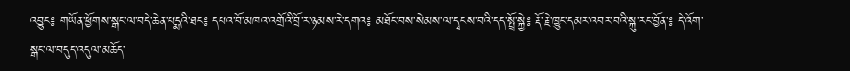འབྱུང༔ གཡོན་ཕྱོགས་སྒང་ལ་བདེ་ཆེན་པདྨའི་ཐང༔ དཔའ་བོ་མཁའ་འགྲོའི་བྲོ་ར་ཉམས་རེ་དགའ༔ མཐོང་བས་སེམས་ལ་དྭངས་བའི་དད་སྤྲོ་སྐྱེ༔ རྡོ་རྗེ་ཁྱུང་དམར་འབར་བའི་སྐུ་རང་བྱོན་༔ དེ་འོག་སྒང་ལ་བདུད་འདུལ་མཆོད་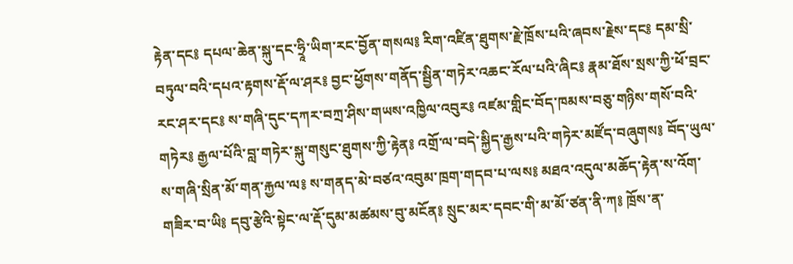རྟེན་དང༔ དཔལ་ཆེན་སྐུ་དང་ཧྲཱི་ཡིག་རང་བྱོན་གསལ༔ རིག་འཛིན་ཐུགས་རྗེ་ཁྲོས་པའི་ཞབས་རྗེས་དང༔ དམ་སྲི་བཏུལ་བའི་དཔའ་རྟགས་རྡོ་ལ་ཤར༔ བྱང་ཕྱོགས་གནོད་སྦྱིན་གཏེར་འཆང་རོལ་པའི་ཞིང༔ རྣམ་ཐོས་སྲས་ཀྱི་ཕོ་བྲང་རང་ཤར་དང༔ ས་གཞི་དུང་དཀར་བཀྲ་ཤིས་གཡས་འཁྱིལ་འབུར༔ འཛམ་གླིང་བོད་ཁམས་བཅུ་གཉིས་གསོ་བའི་གཏེར༔ རྒྱལ་པོའི་བླ་གཏེར་སྐུ་གསུང་ཐུགས་ཀྱི་རྟེན༔ འགྲོ་ལ་བདེ་སྐྱིད་རྒྱས་པའི་གཏེར་མཛོད་བཞུགས༔ བོད་ཡུལ་ས་གཞི་སྲིན་མོ་གན་རྐྱལ་ལ༔ ས་གནད་མེ་བཙའ་འབུམ་ཁྲག་གདབ་པ་ལས༔ མཐའ་འདུལ་མཆོད་རྟེན་ས་འོག་གཟིར་བ་ཡི༔ དབུ་རྩེའི་སྟེང་ལ་རྡོ་དུམ་མཚམས་བུ་མངོན༔ སྲུང་མར་དབང་གི་མ་མོ་ཙན་ནི་ཀ༔ ཁྲོས་ན་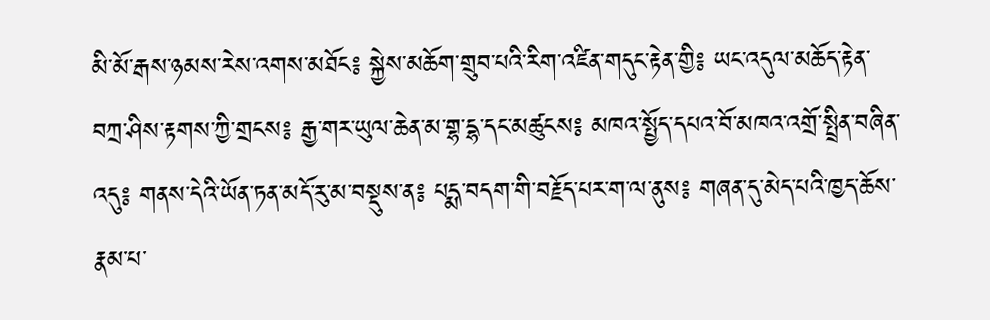མི་མོ་རྒས་ཉམས་རེས་འགས་མཐོང༔ སྐྱེས་མཆོག་གྲུབ་པའི་རིག་འཛིན་གདུང་རྟེན་གྱི༔ ཡང་འདུལ་མཆོད་རྟེན་བཀྲ་ཤིས་རྟགས་ཀྱི་གྲངས༔ རྒྱ་གར་ཡུལ་ཆེན་མ་གྷ་དྷ་དང་མཚུངས༔ མཁའ་སྤྱོད་དཔའ་བོ་མཁའ་འགྲོ་སྤྲིན་བཞིན་འདུ༔ གནས་དེའི་ཡོན་ཏན་མདོ་རུ་མ་བསྡུས་ན༔ པདྨ་བདག་གི་བརྗོད་པར་ག་ལ་ནུས༔ གཞན་དུ་མེད་པའི་ཁྱད་ཆོས་རྣམ་པ་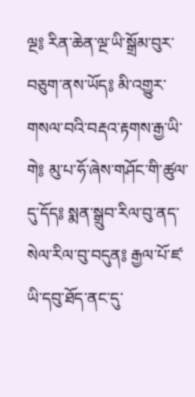ལྔ༔ རིན་ཆེན་ལྔ་ཡི་སྒྲོམ་བུར་བཅུག་ནས་ཡོད༔ མི་འགྱུར་གསལ་བའི་བརྡའ་རྟགས་རྒྱ་ཡི་གེ༔ མུ་པ་ཧོ་ཞེས་གཤོང་གི་ཚུལ་དུ་དོད༔ སྨན་སྒྲུབ་རིལ་བུ་ནད་སེལ་རིལ་བུ་བདུན༔ རྒྱལ་པོ་ཛ་ཡི་དབུ་ཐོད་ནང་དུ་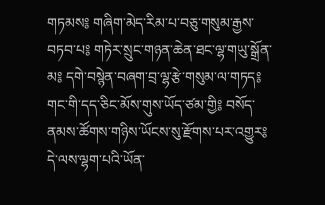གཏམས༔ གཞིག་མེད་རིམ་པ་བཅུ་གསུམ་རྒྱས་བཏབ་པ༔ གཏེར་སྲུང་གཉན་ཆེན་ཐང་ལྷ་གཡུ་སྒྲོན་མ༔ དགེ་བསྙེན་བཞག་བྲ་ལྷ་རྩེ་གསུམ་ལ་གཏད༔ གང་གི་དད་ཅིང་མོས་གུས་ཡོད་ཙམ་གྱི༔ བསོད་ནམས་ཚོགས་གཉིས་ཡོངས་སུ་རྫོགས་པར་འགྱུར༔ དེ་ལས་ལྷག་པའི་ཡོན་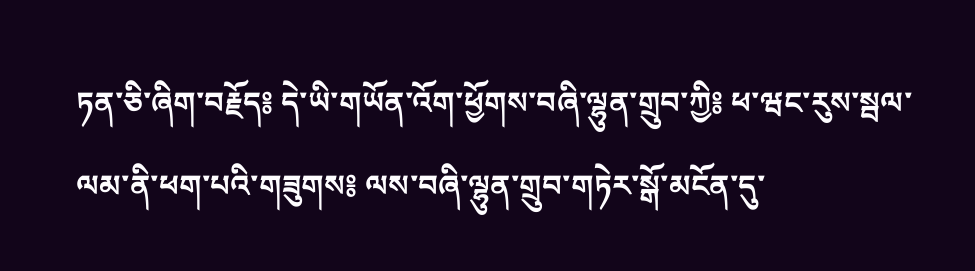ཏན་ཅི་ཞིག་བརྗོད༔ དེ་ཡི་གཡོན་འོག་ཕྱོགས་བཞི་ལྷུན་གྲུབ་ཀྱི༔ ཕ་ཝང་རུས་སྦལ་ལམ་ནི་ཕག་པའི་གཟུགས༔ ལས་བཞི་ལྷུན་གྲུབ་གཏེར་སྒོ་མངོན་དུ་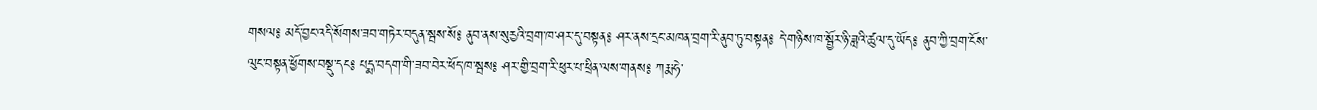གསལ༔ མདོ་བྱང་འདི་སོགས་ཟབ་གཏེར་བདུན་སྦས་སོ༔ ནུབ་ནས་སུརྱའི་བྲག་ཁ་ཤར་དུ་བསྟན༔ ཤར་ནས་དྲང་མཁན་བྲག་རི་ནུབ་ཏུ་བསྟན༔ དེ་གཉིས་ཁ་སྦྱོར་ཉི་ཟླའི་ཚུལ་དུ་ཡོད༔ ནུབ་ཀྱི་བྲག་ངོས་ལུང་བསྟན་ཕྱོགས་བསྡུ་དང༔ པདྨ་བདག་གི་ཟབ་བེར་ཕོད་ཁ་སྦས༔ ཤར་གྱི་བྲག་རི་ཕུར་པ་ཕྲིན་ལས་གནས༔ ཀརྨ་ཧེ་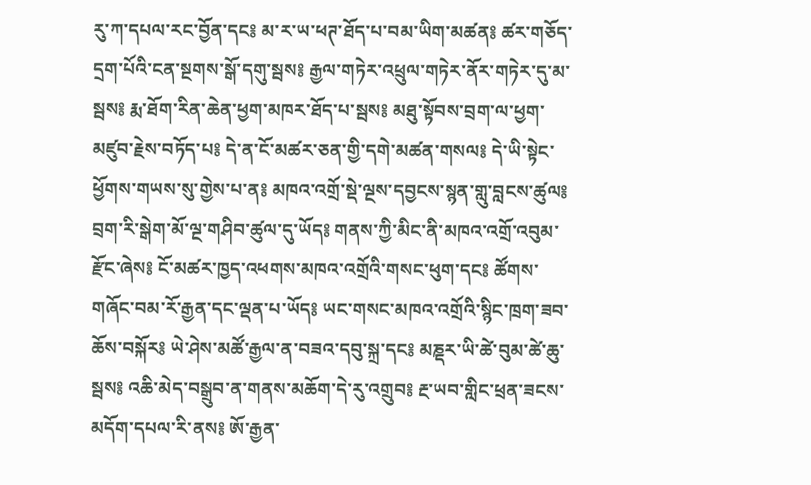རུ་ཀ་དཔལ་རང་བྱོན་དང༔ མ་ར་ཡ་ཕཊ་ཐོད་པ་བམ་ཡིག་མཚན༔ ཚར་གཅོད་དྲག་པོའི་ངན་སྔགས་སྒོ་དགུ་སྦས༔ རྒྱལ་གཏེར་འཕྲུལ་གཏེར་ནོར་གཏེར་དུ་མ་སྦས༔ རྨ་ཐོག་རིན་ཆེན་ཕྱག་མཁར་ཐོད་པ་སྦས༔ མཐུ་སྟོབས་བྲག་ལ་ཕྱག་མཛུབ་རྗེས་བཏོད་པ༔ དེ་ན་ངོ་མཚར་ཅན་གྱི་དགེ་མཚན་གསལ༔ དེ་ཡི་སྟེང་ཕྱོགས་གཡས་སུ་གྱེས་པ་ན༔ མཁའ་འགྲོ་སྡེ་ལྔས་དབྱངས་སྙན་གླུ་བླངས་ཚུལ༔ བྲག་རི་སྒེག་མོ་ལྔ་གཤིབ་ཚུལ་དུ་ཡོད༔ གནས་ཀྱི་མིང་ནི་མཁའ་འགྲོ་འབུམ་རྫོང་ཞེས༔ ངོ་མཚར་ཁྱད་འཕགས་མཁའ་འགྲོའི་གསང་ཕུག་དང༔ ཚོགས་གཞོང་བམ་རོ་རྒྱན་དང་ལྡན་པ་ཡོད༔ ཡང་གསང་མཁའ་འགྲོའི་སྙིང་ཁྲག་ཟབ་ཆོས་བསྐོར༔ ཡེ་ཤེས་མཚོ་རྒྱལ་ན་བཟའ་དབུ་སྐྲ་དང༔ མཎྡར་ཡི་ཚེ་བུམ་ཚེ་ཆུ་སྦས༔ འཆི་མེད་བསྒྲུབ་ན་གནས་མཆོག་དེ་རུ་འགྲུབ༔ རྔ་ཡབ་གླིང་ཕྲན་ཟངས་མདོག་དཔལ་རི་ནས༔ ཨོ་རྒྱན་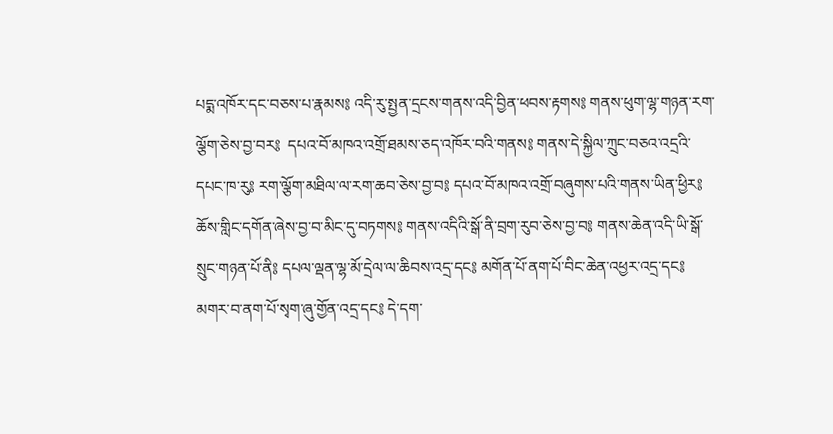པདྨ་འཁོར་དང་བཅས་པ་རྣམས༔ འདི་རུ་སྤྱན་དྲངས་གནས་འདི་བྱིན་ཕབས་རྟགས༔ གནས་ཕུག་ལྷ་གཉན་རག་ལྕོག་ཅེས་བྱ་བར༔  དཔའ་བོ་མཁའ་འགྲོ་ཐམས་ཅད་འཁོར་བའི་གནས༔ གནས་དེ་སྐྱིལ་ཀྲུང་བཅའ་འདྲའི་དཔང་ཁ་རུ༔ རག་ལྕོག་མཐིལ་ལ་རག་ཆབ་ཅེས་བྱ་བ༔ དཔའ་བོ་མཁའ་འགྲོ་བཞུགས་པའི་གནས་ཡིན་ཕྱིར༔ ཆོས་གླིང་དགོན་ཞེས་བྱ་བ་མིང་དུ་བཏགས༔ གནས་འདིའི་སྒོ་ནི་བྲག་རུབ་ཅེས་བྱ་བ༔ གནས་ཆེན་འདི་ཡི་སྒོ་སྲུང་གཉན་པོ་ནི༔ དཔལ་ལྡན་ལྷ་མོ་དྲེལ་ལ་ཆིབས་འདྲ་དང༔ མགོན་པོ་ནག་པོ་བིང་ཆེན་འཕྱར་འདྲ་དང༔ མགར་བ་ནག་པོ་སྭག་ཞུ་གྱོན་འདྲ་དང༔ དེ་དག་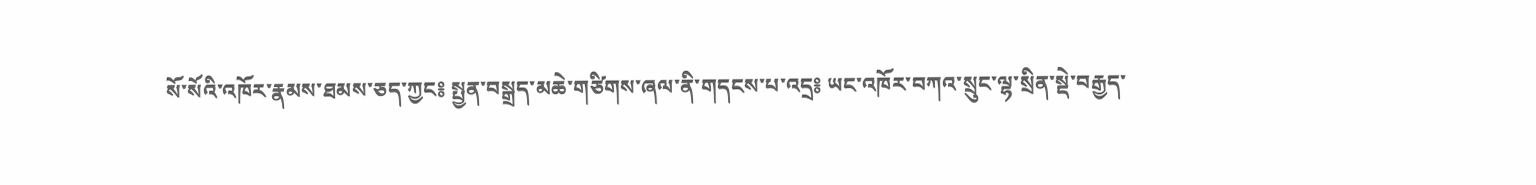སོ་སོའི་འཁོར་རྣམས་ཐམས་ཅད་ཀྱང༔ སྤྱན་བསྒྲད་མཆེ་གཙིགས་ཞལ་ནི་གདངས་པ་འདྲ༔ ཡང་འཁོར་བཀའ་སྲུང་ལྷ་སྲིན་སྡེ་བརྒྱད་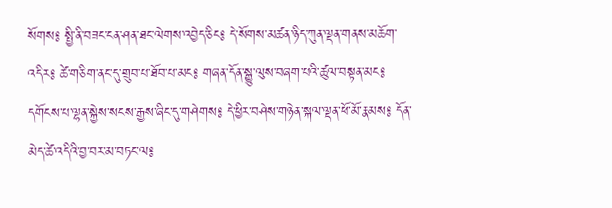སོགས༔ སྤྱི་ནི་བཟང་ངན་ཤན་ཐང་ལེགས་འབྱེད་ཅིང༔ དེ་སོགས་མཚན་ཉིད་ཀུན་ལྡན་གནས་མཆོག་འདིར༔ ཚེ་གཅིག་ནང་དུ་གྲུབ་པ་ཐོབ་པ་མང༔ གཞན་དོན་སྒྱུ་ལུས་བཞག་པའི་ཚུལ་བསྟན་མང༔ དགོངས་པ་ལྷན་སྐྱེས་སངས་རྒྱས་ཞིང་དུ་གཤེགས༔ དེ་ཕྱིར་བཤེས་གཉེན་སྐལ་ལྡན་ཕོ་མོ་རྣམས༔ དོན་མེད་ཚེ་འདིའི་བྱ་བར་མ་བཏང་ལ༔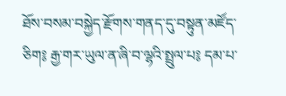ཐོས་བསམ་བསྐྱེད་རྫོགས་གནད་དུ་བསྟུན་མཛོད་ཅིག༔ རྒྱ་གར་ཡུལ་ན་ཞི་བ་ལྷའི་སྤྲུལ་པ༔ དམ་པ་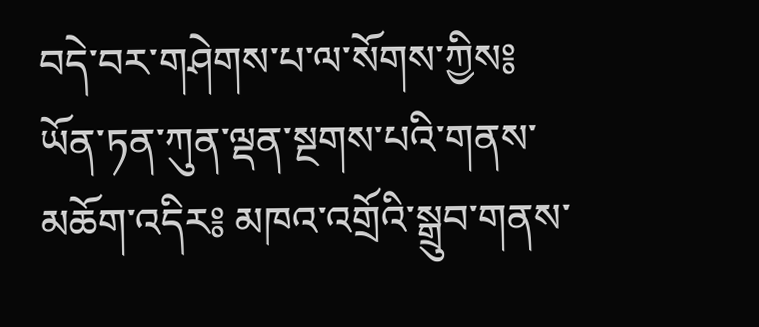བདེ་བར་གཤེགས་པ་ལ་སོགས་ཀྱིས༔ ཡོན་ཏན་ཀུན་ལྡན་སྔགས་པའི་གནས་མཆོག་འདིར༔ མཁའ་འགྲོའི་སྒྲུབ་གནས་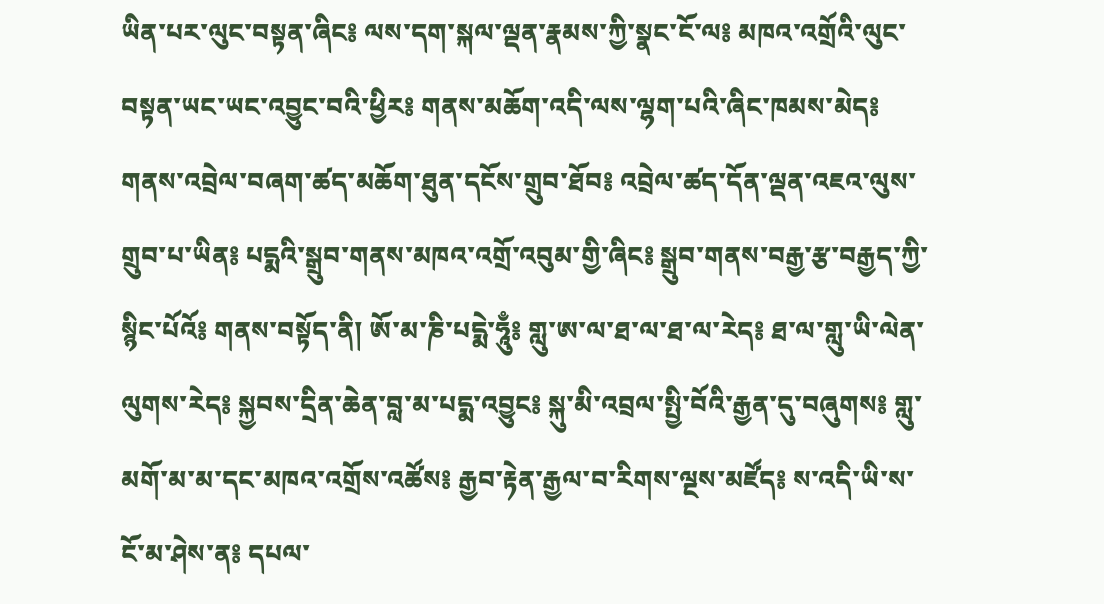ཡིན་པར་ལུང་བསྟན་ཞིང༔ ལས་དག་སྐལ་ལྡན་རྣམས་ཀྱི་སྣང་ངོ་ལ༔ མཁའ་འགྲོའི་ལུང་བསྟན་ཡང་ཡང་འབྱུང་བའི་ཕྱིར༔ གནས་མཆོག་འདི་ལས་ལྷག་པའི་ཞིང་ཁམས་མེད༔ གནས་འབྲེལ་བཞག་ཚད་མཆོག་ཐུན་དངོས་གྲུབ་ཐོབ༔ འབྲེལ་ཚད་དོན་ལྡན་འཇའ་ལུས་གྲུབ་པ་ཡིན༔ པདྨའི་སྒྲུབ་གནས་མཁའ་འགྲོ་འབུམ་གྱི་ཞིང༔ སྒྲུབ་གནས་བརྒྱ་རྩ་བརྒྱད་ཀྱི་སྙིང་པོའོ༔ གནས་བསྟོད་ནི། ཨོ་མ་ཎི་པདྨེ་ཧཱུྃ༔ གླུ་ཨ་ལ་ཐ་ལ་ཐ་ལ་རེད༔ ཐ་ལ་གླུ་ཡི་ལེན་ལུགས་རེད༔ སྐྱབས་དྲིན་ཆེན་བླ་མ་པདྨ་འབྱུང༔ སྐུ་མི་འབྲལ་སྤྱི་བོའི་རྒྱན་དུ་བཞུགས༔ གླུ་མགོ་མ་མ་དང་མཁའ་འགྲོས་འཚོས༔ རྒྱབ་རྟེན་རྒྱལ་བ་རིགས་ལྔས་མཛོད༔ ས་འདི་ཡི་ས་ངོ་མ་ཤེས་ན༔ དཔལ་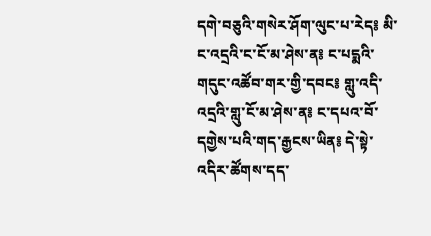དགེ་བཅུའི་གསེར་ཤོག་ལུང་པ་རེད༔ མི་ང་འདྲའི་ང་ངོ་མ་ཤེས་ན༔ ང་པདྨའི་གདུང་འཚོབ་གར་གྱི་དབང༔ གླུ་འདི་འདྲའི་གླུ་ངོ་མ་ཤེས་ན༔ ང་དཔའ་བོ་དགྱེས་པའི་གད་རྒྱངས་ཡིན༔ དེ་སྟེ་འདིར་ཚོགས་དད་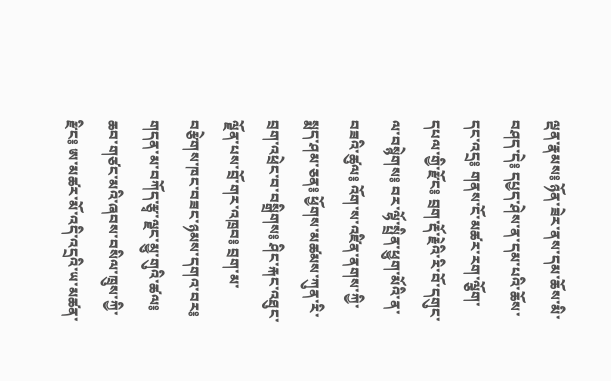ལྡན་རྣམས༔ ཉོན་ཟེར་ནས་དམ་ཆོས་མི་བཤད་དེ༔ དཔྱད་ཤེས་ན་དམ་པའི་ཆོས་དང་འདྲ༔ གནས་ངོ་མཚར་རག་ལྕོག་དཔལ་གྱི་རྫོང༔ བྲག་རྡོ་རྗེའི་རི་བོ་དགུང་ལ་བསྙེགས༔ བར་ལྷོ་སྤྲིན་ཕྱུག་མོའི་ན་བཟའི་ཚུལ༔ འོག་ས་འཛིན་ནགས་ཀྱི་སྨད་ཤམ་ཅན༔ ཕྱོགས་མཚམས་ཀུན་རི་བྲག་འཕྲེང་བ་བསྒྲིགས༔ ཤིང་རྐང་འཐུང་ལྗོན་པས་བྲོ་གར་འཁྲབ༔ བྲག་མ་བརྩེགས་ཁང་བཟང་ཉམས་དགའ་བར༔ གདན་མ་བཀོད་རྩྭ་ལྗང་མྱུ་གུའི་ཚལ༔ ཆབ་གཙང་མའི་ཞབས་བསིལ་ཁྲུས་ཀྱི་རྫིང༔ ཨ་མཚར་མོ་འདི་འདྲའི་ཡ་མཚན་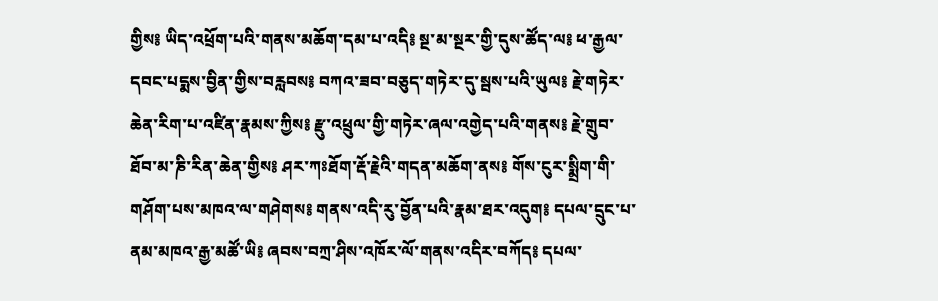གྱིས༔ ཡིད་འཕྲོག་པའི་གནས་མཆོག་དམ་པ་འདི༔ སྔ་མ་སྔར་གྱི་དུས་ཚོད་ལ༔ ཕ་རྒྱལ་དབང་པདྨས་བྱིན་གྱིས་བརླབས༔ བཀའ་ཟབ་བཅུད་གཏེར་དུ་སྦས་པའི་ཡུལ༔ རྗེ་གཏེར་ཆེན་རིག་པ་འཛིན་རྣམས་ཀྱིས༔ རྫུ་འཕྲུལ་གྱི་གཏེར་ཞལ་འགྱེད་པའི་གནས༔ རྗེ་གྲུབ་ཐོབ་མ་ཎི་རིན་ཆེན་གྱིས༔ ཤར་ཀཿཐོག་རྡོ་རྗེའི་གདན་མཆོག་ནས༔ གོས་ངུར་སྨྲིག་གི་གཤོག་པས་མཁའ་ལ་གཤེགས༔ གནས་འདི་རུ་བྱོན་པའི་རྣམ་ཐར་འདུག༔ དཔལ་དྲུང་པ་ནམ་མཁའ་རྒྱ་མཚོ་ཡི༔ ཞབས་བཀྲ་ཤིས་འཁོར་ལོ་གནས་འདིར་བཀོད༔ དཔལ་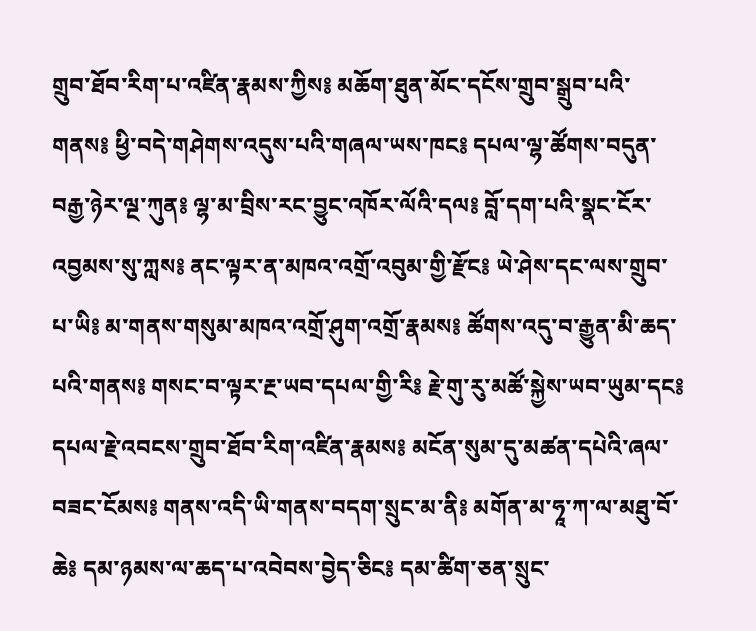གྲུབ་ཐོབ་རིག་པ་འཛིན་རྣམས་ཀྱིས༔ མཆོག་ཐུན་མོང་དངོས་གྲུབ་སྒྲུབ་པའི་གནས༔ ཕྱི་བདེ་གཤེགས་འདུས་པའི་གཞལ་ཡས་ཁང༔ དཔལ་ལྷ་ཚོགས་བདུན་བརྒྱ་ཉེར་ལྔ་ཀུན༔ ལྷ་མ་བྲིས་རང་བྱུང་འཁོར་ལོའི་དལ༔ བློ་དག་པའི་སྣང་ངོར་འབྱམས་སུ་ཀླས༔ ནང་ལྟར་ན་མཁའ་འགྲོ་འབུམ་གྱི་རྫོང༔ ཡེ་ཤེས་དང་ལས་གྲུབ་པ་ཡི༔ མ་གནས་གསུམ་མཁའ་འགྲོ་ཤུག་འགྲོ་རྣམས༔ ཚོགས་འདུ་བ་རྒྱུན་མི་ཆད་པའི་གནས༔ གསང་བ་ལྟར་རྔ་ཡབ་དཔལ་གྱི་རི༔ རྗེ་གུ་རུ་མཚོ་སྐྱེས་ཡབ་ཡུམ་དང༔ དཔལ་རྗེ་འབངས་གྲུབ་ཐོབ་རིག་འཛིན་རྣམས༔ མངོན་སུམ་དུ་མཚན་དཔེའི་ཞལ་བཟང་ངོམས༔ གནས་འདི་ཡི་གནས་བདག་སྲུང་མ་ནི༔ མགོན་མ་ཧཱ་ཀ་ལ་མཐུ་བོ་ཆེ༔ དམ་ཉམས་ལ་ཆད་པ་འབེབས་བྱེད་ཅིང༔ དམ་ཚིག་ཅན་སྲུང་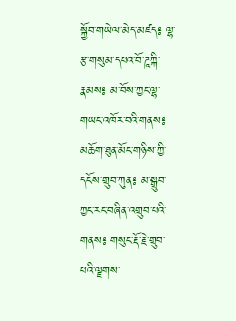སྐྱོབ་གཡེལ་མེད་མཛད༔ ལྷ་རྩ་གསུམ་དཔའ་བོ་ཌཱཀྐི་རྣམས༔ མ་བོས་ཀྱང་ལྷ་གཡང་འཁོར་བའི་གནས༔ མཆོག་ཐུན་མོང་གཉིས་ཀྱི་དངོས་གྲུབ་ཀུན༔ མ་སྒྲུབ་ཀྱང་རང་བཞིན་འགྲུབ་པའི་གནས༔ གསུང་རྡོ་རྗེ་གྲུབ་པའི་ལྗགས་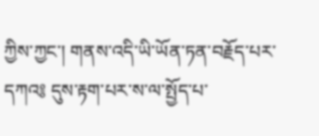ཀྱིས་ཀྱང་། གནས་འདི་ཡི་ཡོན་ཏན་བརྗོད་པར་དཀའ༔ དུས་རྟག་པར་ས་ལ་སྤྱོད་པ་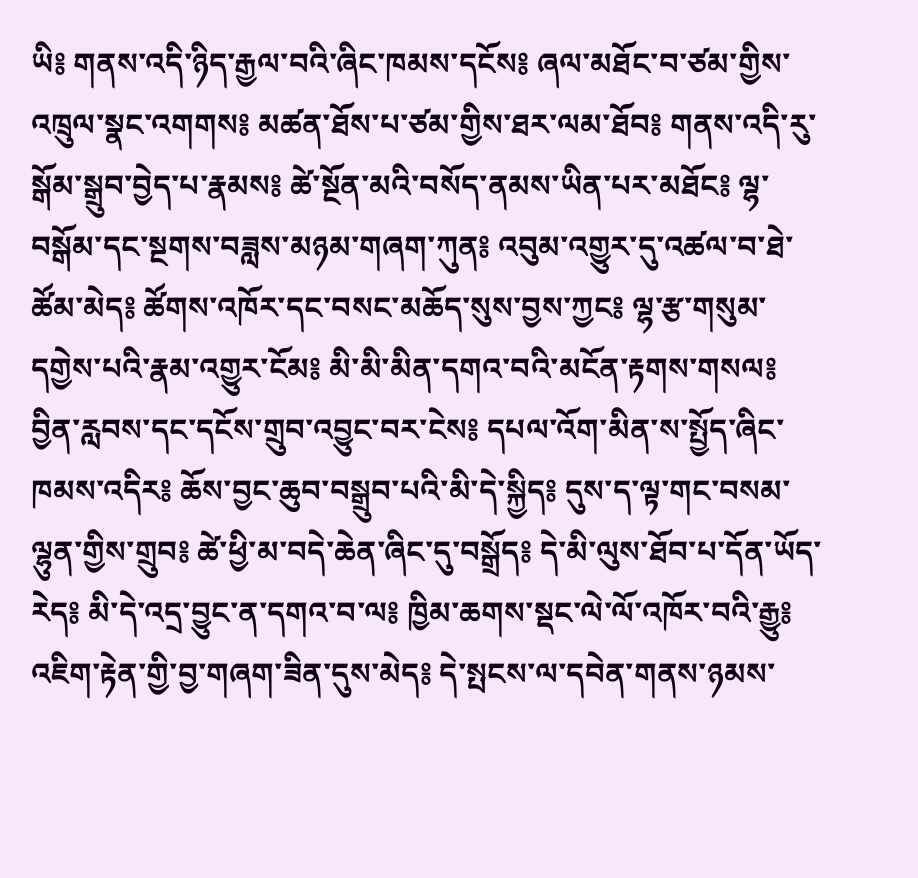ཡི༔ གནས་འདི་ཉིད་རྒྱལ་བའི་ཞིང་ཁམས་དངོས༔ ཞལ་མཐོང་བ་ཙམ་གྱིས་འཁྲུལ་སྣང་འགགས༔ མཚན་ཐོས་པ་ཙམ་གྱིས་ཐར་ལམ་ཐོབ༔ གནས་འདི་རུ་སྒོམ་སྒྲུབ་བྱེད་པ་རྣམས༔ ཚེ་སྔོན་མའི་བསོད་ནམས་ཡིན་པར་མཐོང༔ ལྷ་བསྒོམ་དང་སྔགས་བཟླས་མཉམ་གཞག་ཀུན༔ འབུམ་འགྱུར་དུ་འཚལ་བ་ཐེ་ཚོམ་མེད༔ ཚོགས་འཁོར་དང་བསང་མཆོད་སུས་བྱས་ཀྱང༔ ལྷ་རྩ་གསུམ་དགྱེས་པའི་རྣམ་འགྱུར་ངོམ༔ མི་མི་མིན་དགའ་བའི་མངོན་རྟགས་གསལ༔ བྱིན་རླབས་དང་དངོས་གྲུབ་འབྱུང་བར་ངེས༔ དཔལ་འོག་མིན་ས་སྤྱོད་ཞིང་ཁམས་འདིར༔ ཆོས་བྱང་ཆུབ་བསྒྲུབ་པའི་མི་དེ་སྐྱིད༔ དུས་ད་ལྟ་གང་བསམ་ལྷུན་གྱིས་གྲུབ༔ ཚེ་ཕྱི་མ་བདེ་ཆེན་ཞིང་དུ་བསྒྲོད༔ དེ་མི་ལུས་ཐོབ་པ་དོན་ཡོད་རེད༔ མི་དེ་འདྲ་བྱུང་ན་དགའ་བ་ལ༔ ཁྱིམ་ཆགས་སྡང་ལེ་ལོ་འཁོར་བའི་རྒྱུ༔ འཇིག་རྟེན་གྱི་བྱ་གཞག་ཟིན་དུས་མེད༔ དེ་སྤངས་ལ་དབེན་གནས་ཉམས་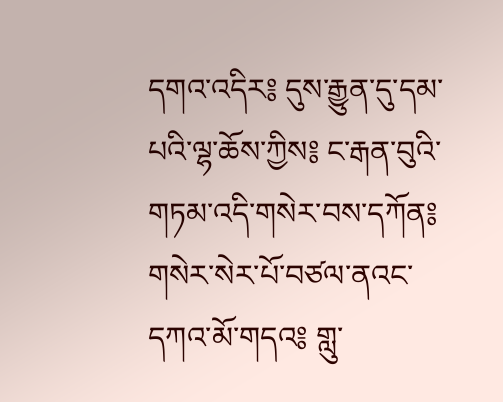དགའ་འདིར༔ དུས་རྒྱུན་དུ་དམ་པའི་ལྷ་ཆོས་ཀྱིས༔ ང་རྒན་བུའི་གཏམ་འདི་གསེར་བས་དཀོན༔ གསེར་སེར་པོ་བཙལ་ནའང་དཀའ་མོ་གདའ༔ གླུ་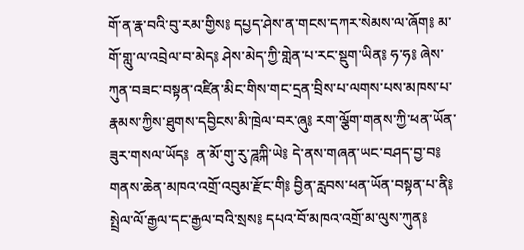གོ་ན་རྣ་བའི་བུ་རམ་གྱིས༔ དཔྱད་ཤེས་ན་གངས་དཀར་སེམས་ལ་ཞོག༔ མ་གོ་གླུ་ལ་འབྲེལ་བ་མེད༔ ཤེས་མེད་ཀྱི་གླེན་པ་རང་སྡུག་ཡིན༔ ཧ་ཧ༔ ཞེས་ཀུན་བཟང་བསྟན་འཛིན་མིང་གིས་གང་དྲན་བྲིས་པ་ལགས་པས་མཁས་པ་རྣམས་ཀྱིས་ཐུགས་དབྱིངས་མི་ཁྲེལ་བར་ཞུ༔ རག་ལྕོག་གནས་ཀྱི་ཕན་ཡོན་ཟུར་གསལ་ཡོད༔  ན་མོ་གུ་རུ་ཌཱཀྐི་ཡེ༔ དེ་ནས་གཞན་ཡང་བཤད་བྱ་བ༔ གནས་ཆེན་མཁའ་འགྲོ་འབུམ་རྫོང་གི༔ བྱིན་རླབས་ཕན་ཡོན་བསྟན་པ་ནི༔ སྤྲེལ་ལོ་རྒྱལ་དང་རྒྱལ་བའི་སྲས༔ དཔའ་བོ་མཁའ་འགྲོ་མ་ལུས་ཀུན༔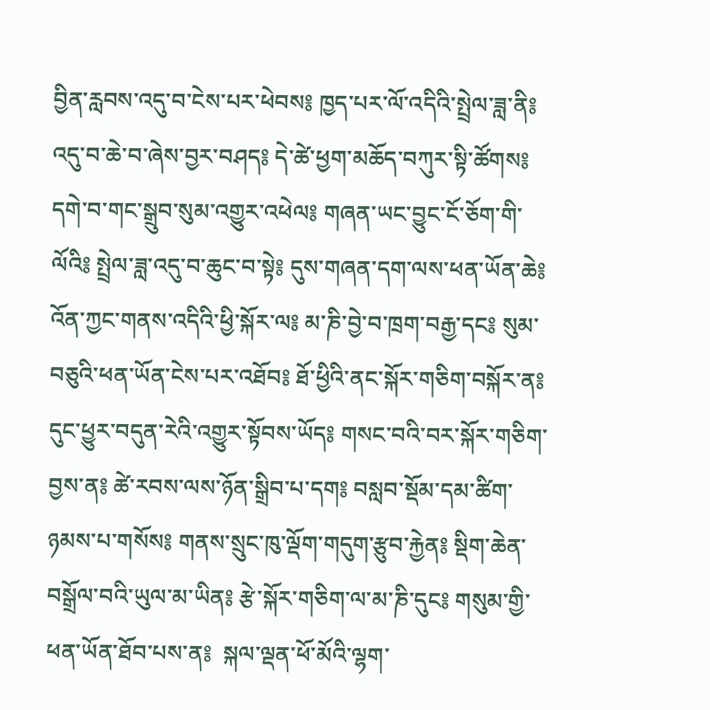བྱིན་རླབས་འདུ་བ་ངེས་པར་ཕེབས༔ ཁྱད་པར་ལོ་འདིའི་སྤྲེལ་ཟླ་ནི༔ འདུ་བ་ཆེ་བ་ཞེས་བྱར་བཤད༔ དེ་ཚེ་ཕྱག་མཆོད་བཀུར་སྟི་ཚོགས༔ དགེ་བ་གང་སྒྲུབ་སུམ་འགྱུར་འཕེལ༔ གཞན་ཡང་བྱུང་ངོ་ཅོག་གི་ལོའི༔ སྤྲེལ་ཟླ་འདུ་བ་ཆུང་བ་སྟེ༔ དུས་གཞན་དག་ལས་ཕན་ཡོན་ཆེ༔ འོན་ཀྱང་གནས་འདིའི་ཕྱི་སྐོར་ལ༔ མ་ཎི་བྱེ་བ་ཁྲག་བརྒྱ་དང༔ སུམ་བཅུའི་ཕན་ཡོན་ངེས་པར་འཐོབ༔ ཐོ་ཕྱིའི་ནང་སྐོར་གཅིག་བསྐོར་ན༔ དུང་ཕྱུར་བདུན་རེའི་འགྱུར་སྟོབས་ཡོད༔ གསང་བའི་བར་སྐོར་གཅིག་བྱས་ན༔ ཚེ་རབས་ལས་ཉོན་སྒྲིབ་པ་དག༔ བསླབ་སྡོམ་དམ་ཚིག་ཉམས་པ་གསོས༔ གནས་སྲུང་ཁུ་ལྡོག་གདུག་རྩུབ་རྐྱེན༔ སྡིག་ཆེན་བསྒྲོལ་བའི་ཡུལ་མ་ཡིན༔ རྩེ་སྐོར་གཅིག་ལ་མ་ཎི་དུང༔ གསུམ་གྱི་ཕན་ཡོན་ཐོབ་པས་ན༔  སྐལ་ལྡན་ཕོ་མོའི་ལྷག་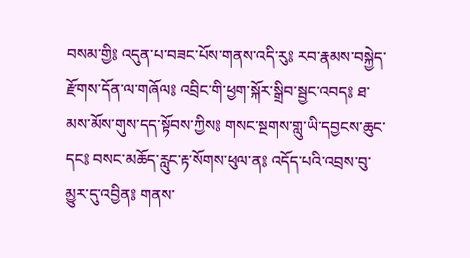བསམ་གྱི༔ འདུན་པ་བཟང་པོས་གནས་འདི་རུ༔ རབ་རྣམས་བསྐྱེད་རྫོགས་དོན་ལ་གཞོལ༔ འབྲིང་གི་ཕྱག་སྐོར་སྒྲིབ་སྦྱང་འབད༔ ཐ་མས་མོས་གུས་དད་སྟོབས་ཀྱིས༔ གསང་སྔགས་གླུ་ཡི་དབྱངས་ཆུང་དང༔ བསང་མཆོད་རླུང་རྟ་སོགས་ཕུལ་ན༔ འདོད་པའི་འབྲས་བུ་མྱུར་དུ་འབྱིན༔ གནས་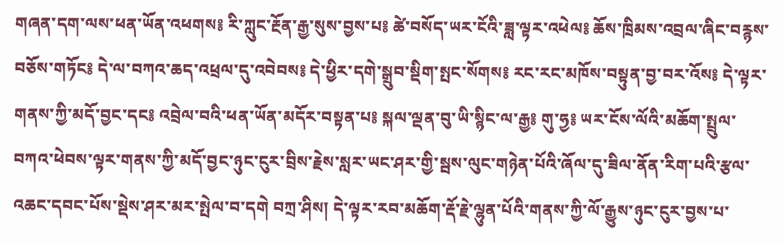གཞན་དག་ལས་ཕན་ཡོན་འཕགས༔ རི་ཀླུང་རྔོན་རྒྱ་སུས་བྱས་པ༔ ཚེ་བསོད་ཡར་ངོའི་ཟླ་ལྟར་འཕེལ༔ ཆོས་ཁྲིམས་འབྲལ་ཞིང་བརྙས་བཅོས་གཏོང༔ དེ་ལ་བཀའ་ཆད་འཕྲལ་དུ་འབེབས༔ དེ་ཕྱིར་དགེ་སྒྲུབ་སྡིག་སྤང་སོགས༔ རང་རང་མཁོས་བསྟུན་བྱ་བར་འོས༔ དེ་ལྟར་གནས་ཀྱི་མདོ་བྱང་དང༔ འབྲེལ་བའི་ཕན་ཡོན་མདོར་བསྟན་པ༔ སྐལ་ལྡན་བུ་ཡི་སྙིང་ལ་རྒྱ༔ གུ་ཧྱ༔ ཡར་ངོས་ལོའི་མཆོག་སྤྲུལ་བཀའ་ཕེབས་ལྟར་གནས་ཀྱི་མདོ་བྱང་ཉུང་ངུར་བྲིས་རྗེས་སླར་ཡང་ཤར་གྱི་སྦས་ལུང་གཉེན་པོའི་ཞོལ་དུ་ཟིལ་ནོན་རིག་པའི་རྩལ་འཆང་དབང་པོས་སྡེས་ཤར་མར་སྤེལ་བ་དགེ བཀྲ་ཤིས། དེ་ལྟར་རབ་མཆོག་རྡོ་རྗེ་ལྷུན་པོའི་གནས་ཀྱི་ལོ་རྒྱུས་ཉུང་ངུར་བྱས་པ་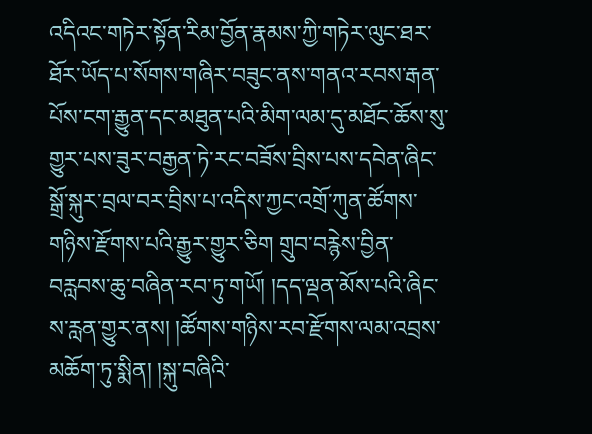འདིའང་གཏེར་སྟོན་རིམ་བྱོན་རྣམས་ཀྱི་གཏེར་ལུང་ཐར་ཐོར་ཡོད་པ་སོགས་གཞིར་བཟུང་ནས་གནའ་རབས་རྒན་པོས་ངག་རྒྱུན་དང་མཐུན་པའི་མིག་ལམ་དུ་མཐོང་ཆོས་སུ་གྱུར་པས་ཟུར་བརྒྱན་ཏེ་རང་བཟོས་བྲིས་པས་དབེན་ཞིང་སྒྲོ་སྐུར་བྲལ་བར་བྲིས་པ་འདིས་ཀྱང་འགྲོ་ཀུན་ཚོགས་གཉིས་རྫོགས་པའི་རྒྱུར་གྱུར་ཅིག གྲུབ་བརྙེས་བྱིན་བརླབས་ཆུ་བཞིན་རབ་ཏུ་གཡོ། །དད་ལྡན་མོས་པའི་ཞིང་ས་རླན་གྱུར་ནས། །ཚོགས་གཉིས་རབ་རྫོགས་ལམ་འབྲས་མཆོག་ཏུ་སྨིན། །སྐུ་བཞིའི་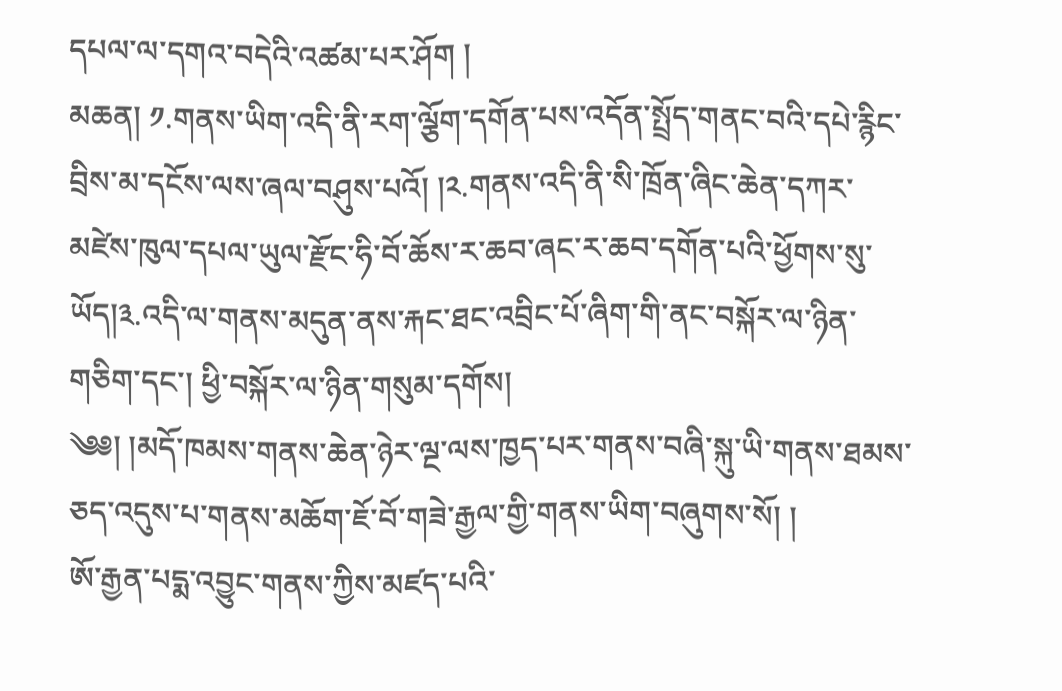དཔལ་ལ་དགའ་བདེའི་འཚམ་པར་ཤོག །
མཆན། ༡.གནས་ཡིག་འདི་ནི་རག་ལྕོག་དགོན་པས་འདོན་སྤྲོད་གནང་བའི་དཔེ་རྙིང་བྲིས་མ་དངོས་ལས་ཞལ་བཤུས་པའོ། །༢.གནས་འདི་ནི་སི་ཁྲོན་ཞིང་ཆེན་དཀར་མཛེས་ཁུལ་དཔལ་ཡུལ་རྫོང་ཧི་བོ་ཆོས་ར་ཆབ་ཞང་ར་ཆབ་དགོན་པའི་ཕྱོགས་སུ་ཡོད།༣.འདི་ལ་གནས་མདུན་ནས་རྐང་ཐང་འབྲིང་པོ་ཞིག་གི་ནང་བསྐོར་ལ་ཉིན་གཅིག་དང་། ཕྱི་བསྐོར་ལ་ཉིན་གསུམ་དགོས།
༄༅། །མདོ་ཁམས་གནས་ཆེན་ཉེར་ལྔ་ལས་ཁྱད་པར་གནས་བཞི་སྐུ་ཡི་གནས་ཐམས་ཅད་འདུས་པ་གནས་མཆོག་ཇོ་བོ་གཟེ་རྒྱལ་གྱི་གནས་ཡིག་བཞུགས་སོ། །
ཨོ་རྒྱན་པདྨ་འབྱུང་གནས་ཀྱིས་མཛད་པའི་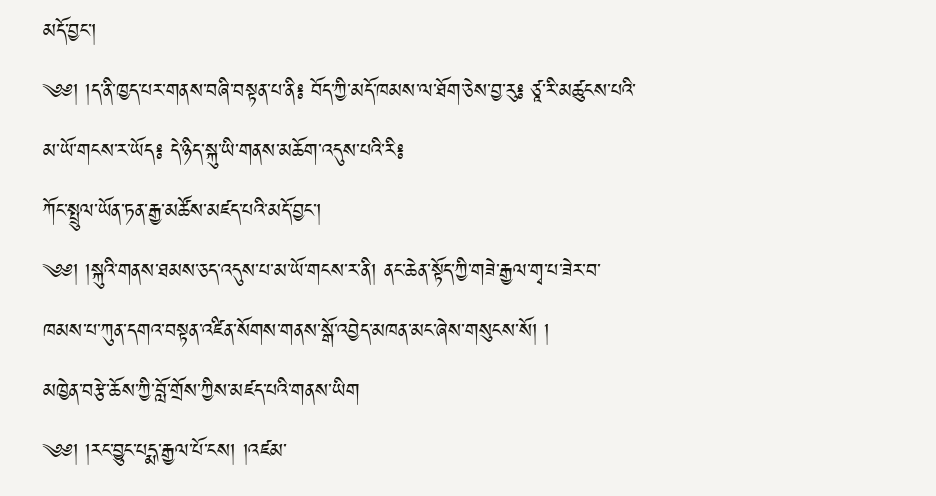མདོ་བྱང་།
༄༅། །ད་ནི་ཁྱད་པར་གནས་བཞི་བསྟན་པ་ནི༔ བོད་ཀྱི་མདོ་ཁམས་ལ་ཐོག་ཅེས་བྱ་རུ༔ ཙཱ་རི་མཚུངས་པའི་མ་ཡོ་གངས་ར་ཡོད༔ དེ་ཉིད་སྐུ་ཡི་གནས་མཆོག་འདུས་པའི་རི༔
ཀོང་སྤྲུལ་ཡོན་ཏན་རྒྱ་མཚོས་མཛད་པའི་མདོ་བྱང་།
༄༅། །སྐུའི་གནས་ཐམས་ཅད་འདུས་པ་མ་ཡོ་གངས་ར་ནི། ནང་ཆེན་སྟོད་ཀྱི་གཟེ་རྒྱལ་གྭ་པ་ཟེར་བ་ཁམས་པ་ཀུན་དགའ་བསྟན་འཛིན་སོགས་གནས་སྒོ་འབྱེད་མཁན་མང་ཞེས་གསུངས་སོ། །
མཁྱེན་བརྩེ་ཆོས་ཀྱི་བློ་གྲོས་ཀྱིས་མཛད་པའི་གནས་ཡིག
༄༅། །རང་བྱུང་པདྨ་རྒྱལ་པོ་ངས། །འཛམ་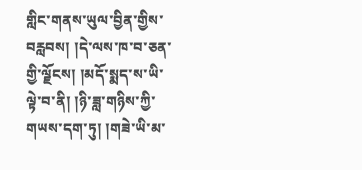གླིང་གནས་ཡུལ་བྱིན་གྱིས་བརླབས། །དེ་ལས་ཁ་བ་ཅན་གྱི་ལྗོངས། །མདོ་སྨད་ས་ཡི་ལྟེ་བ་ནི། །ཉི་ཟླ་གཉིས་ཀྱི་གཡས་དག་ཏུ། །གཟེ་ཡི་མ་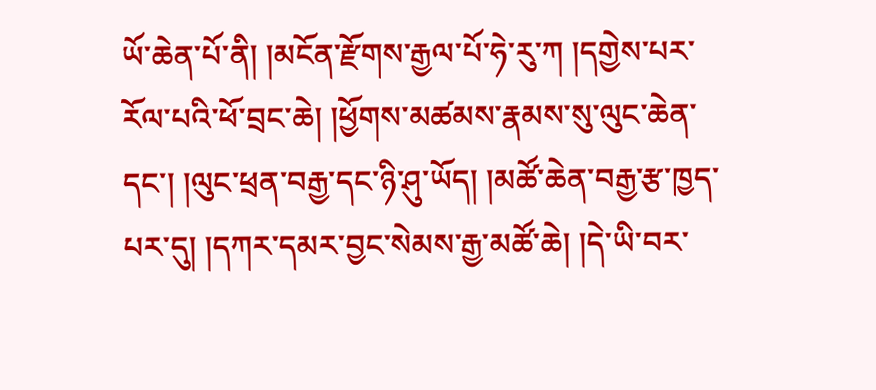ཡོ་ཆེན་པོ་ནི། །མངོན་རྫོགས་རྒྱལ་པོ་ཧེ་རུ་ཀ །དགྱེས་པར་རོལ་པའི་ཕོ་བྲང་ཆེ། །ཕྱོགས་མཚམས་རྣམས་སུ་ལུང་ཆེན་དང་། །ལུང་ཕྲན་བརྒྱ་དང་ཉི་ཤུ་ཡོད། །མཚོ་ཆེན་བརྒྱ་རྩ་ཁྱད་པར་དུ། །དཀར་དམར་བྱང་སེམས་རྒྱ་མཚོ་ཆེ། །དེ་ཡི་བར་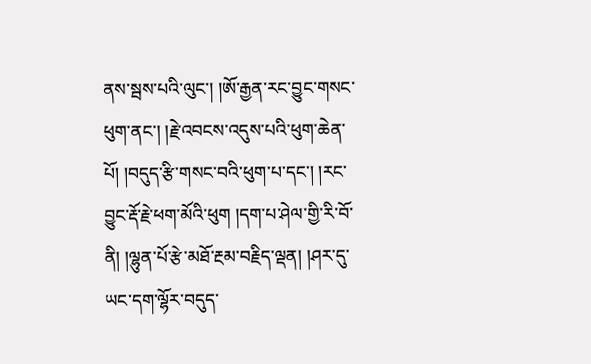ནས་སྦས་པའི་ལུང་། །ཨོ་རྒྱན་རང་བྱུང་གསང་ཕུག་ནང་། །རྗེ་འབངས་འདུས་པའི་ཕུག་ཆེན་པོ། །བདུད་རྩི་གསང་བའི་ཕུག་པ་དང་། །རང་བྱུང་རྡོ་རྗེ་ཕག་མོའི་ཕུག །དག་པ་ཤེལ་གྱི་རི་བོ་ནི། །ལྷུན་པོ་རྩེ་མཐོ་རྔམ་བརྗིད་ལྡན། །ཤར་དུ་ཡང་དག་ལྷོར་བདུད་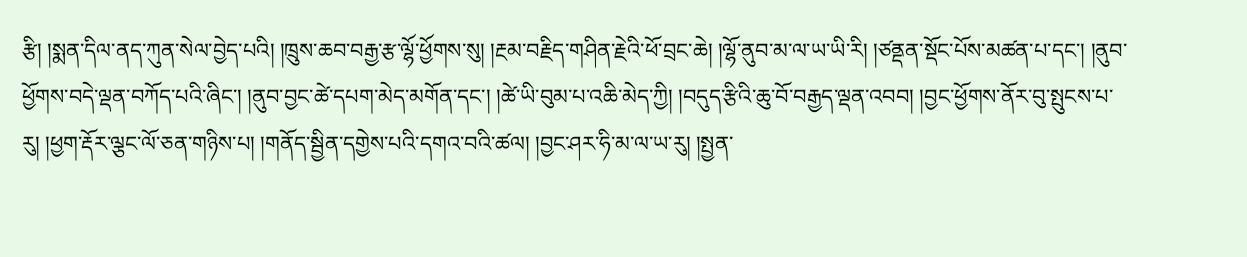རྩི། །སྨན་དིལ་ནད་ཀུན་སེལ་བྱེད་པའི། །ཁྲུས་ཆབ་བརྒྱ་རྩ་ལྷོ་ཕྱོགས་སུ། །རྔམ་བརྗིད་གཤིན་རྗེའི་ཕོ་བྲང་ཆེ། །ལྷོ་ནུབ་མ་ལ་ཡ་ཡི་རི། །ཙནྡན་སྡོང་པོས་མཚན་པ་དང་། །ནུབ་ཕྱོགས་བདེ་ལྡན་བཀོད་པའི་ཞིང་། །ནུབ་བྱང་ཚེ་དཔག་མེད་མགོན་དང་། །ཚེ་ཡི་བུམ་པ་འཆི་མེད་ཀྱི། །བདུད་རྩིའི་ཆུ་བོ་བརྒྱད་ལྡན་འབབ། །བྱང་ཕྱོགས་ནོར་བུ་སྤུངས་པ་རུ། །ཕྱག་རྡོར་ལྕང་ལོ་ཅན་གཉིས་པ། །གནོད་སྦྱིན་དགྱེས་པའི་དགའ་བའི་ཚལ། །བྱང་ཤར་ཧི་མ་ལ་ཡ་རུ། །སྤྱན་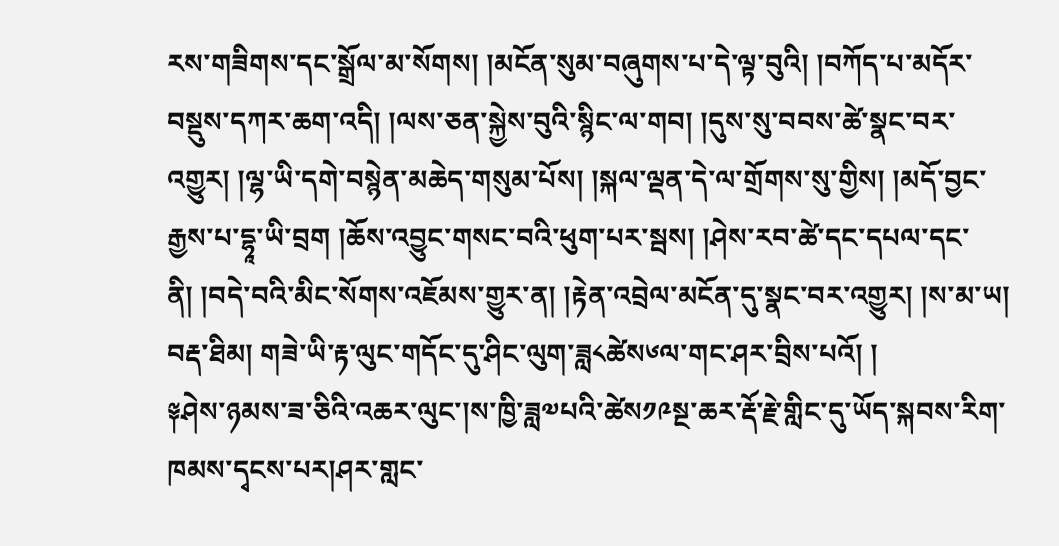རས་གཟིགས་དང་སྒྲོལ་མ་སོགས། །མངོན་སུམ་བཞུགས་པ་དེ་ལྟ་བུའི། །བཀོད་པ་མདོར་བསྡུས་དཀར་ཆག་འདི། །ལས་ཅན་སྐྱེས་བུའི་སྙིང་ལ་གབ། །དུས་སུ་བབས་ཚེ་སྣང་བར་འགྱུར། །ལྷ་ཡི་དགེ་བསྙེན་མཆེད་གསུམ་པོས། །སྐལ་ལྡན་དེ་ལ་གྲོགས་སུ་གྱིས། །མདོ་བྱང་རྒྱས་པ་དྷཱ་ཡི་བྲག །ཆོས་འབྱུང་གསང་བའི་ཕུག་པར་སྦས། །ཤེས་རབ་ཚེ་དང་དཔལ་དང་ནི། །བདེ་བའི་མིང་སོགས་འཇོམས་གྱུར་ན། །རྟེན་འབྲེལ་མངོན་དུ་སྣང་བར་འགྱུར། །ས་མ་ཡ། བརྡ་ཐིམ། གཟེ་ཡི་རྟ་ལུང་གདོང་དུ་ཤིང་ལུག་ཟླ༨ཚེས༦ལ་གང་ཤར་བྲིས་པའོ། །
༈ཤེས་ཉམས་ཟ་ཅིའི་འཆར་ལུང་།ས་ཁྱི་ཟླ༧པའི་ཚེས༡༩སྔ་ཆར་རྡོ་རྗེ་གླིང་དུ་ཡོད་སྐབས་རིག་ཁམས་དྭངས་པར།ཤར་གླང་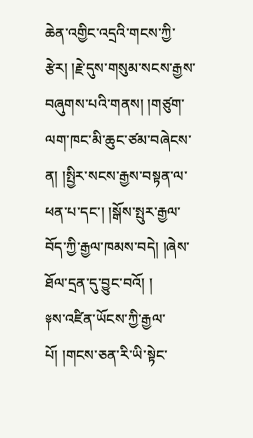ཆེན་འགྱིང་འདྲའི་གངས་ཀྱི་རྩེར། །རྗེ་དུས་གསུམ་སངས་རྒྱས་བཞུགས་པའི་གནས། །གཙུག་ལག་ཁང་མི་ཆུང་ཙམ་བཞེངས་ན། །སྤྱིར་སངས་རྒྱས་བསྟན་ལ་ཕན་པ་དང་། །སྒོས་སྤུར་རྒྱལ་བོད་ཀྱི་རྒྱལ་ཁམས་བདེ། །ཞེས་ཐོལ་དྲན་དུ་བྱུང་བའོ། །
༈ས་འཛིན་ཡོངས་ཀྱི་རྒྱལ་པོ། །གངས་ཅན་རི་ཡི་སྟེང་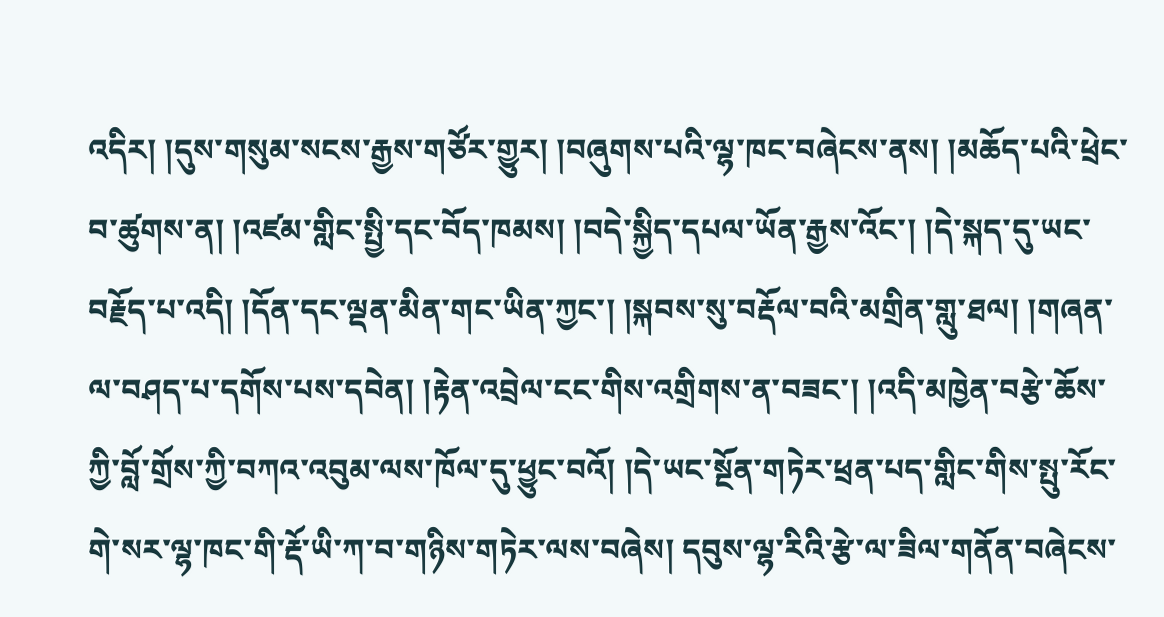འདིར། །དུས་གསུམ་སངས་རྒྱས་གཙོར་གྱུར། །བཞུགས་པའི་ལྷ་ཁང་བཞེངས་ནས། །མཆོད་པའི་ཕྲེང་བ་ཚུགས་ན། །འཛམ་གླིང་སྤྱི་དང་བོད་ཁམས། །བདེ་སྐྱིད་དཔལ་ཡོན་རྒྱས་འོང་། །དེ་སྐད་དུ་ཡང་བརྗོད་པ་འདི། །དོན་དང་ལྡན་མིན་གང་ཡིན་ཀྱང་། །སྐབས་སུ་བརྡོལ་བའི་མགྲིན་གླུ་ཐལ། །གཞན་ལ་བཤད་པ་དགོས་པས་དབེན། །རྟེན་འབྲེལ་ངང་གིས་འགྲིགས་ན་བཟང་། །འདི་མཁྱེན་བརྩེ་ཆོས་ཀྱི་བློ་གྲོས་ཀྱི་བཀའ་འབུམ་ལས་ཁོལ་དུ་ཕྱུང་བའོ། །དེ་ཡང་སྔོན་གཏེར་ཕྲན་པད་གླིང་གིས་སྤུ་རོང་གེ་སར་ལྷ་ཁང་གི་རྡོ་ཡི་ཀ་བ་གཉིས་གཏེར་ལས་བཞེས། དབུས་ལྷ་རིའི་རྩེ་ལ་ཟིལ་གནོན་བཞེངས་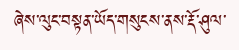ཞེས་ལུང་བསྟན་ཡོད་གསུངས་ནས་རྡོ་ཤུལ་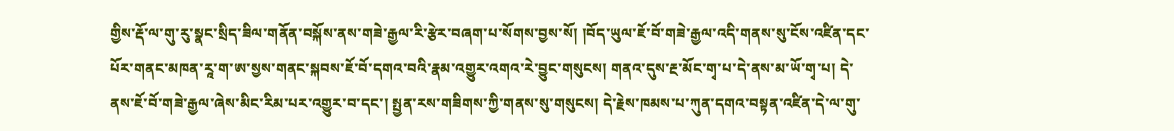གྱིས་རྡོ་ལ་གུ་རུ་སྣང་སྲིད་ཟིལ་གནོན་བསྐོས་ནས་གཟེ་རྒྱལ་རི་རྩེར་བཞག་པ་སོགས་བྱས་སོ། །བོད་ཡུལ་ཇོ་བོ་གཟེ་རྒྱལ་འདི་གནས་སུ་ངོས་འཛིན་དང་པོར་གནང་མཁན་རཱ་ག་ཨ་སྱས་གནང་སྐབས་ཇོ་བོ་དགའ་བའི་རྣམ་འགྱུར་འགའ་རེ་བྱུང་གསུངས། གནའ་དུས་རྔ་མོང་གྭ་པ་དེ་ནས་མ་ཡོ་གྭ་པ། དེ་ནས་ཇོ་བོ་གཟེ་རྒྱལ་ཞེས་མིང་རིམ་པར་འགྱུར་བ་དང་། སྤྱན་རས་གཟིགས་ཀྱི་གནས་སུ་གསུངས། དེ་རྗེས་ཁམས་པ་ཀུན་དགའ་བསྟན་འཛིན་དེ་ལ་གུ་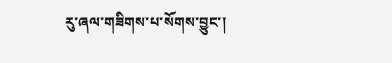རུ་ཞལ་གཟིགས་པ་སོགས་བྱུང་།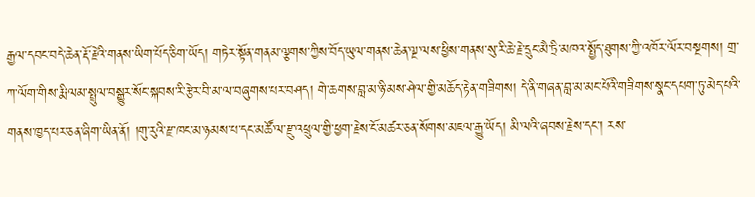རྒྱལ་དབང་བདེ་ཆེན་རྡོ་རྗེའི་གནས་ཡིག་པོད་ཅིག་ཡོད། གཏེར་སྟོན་གནམ་ལྕགས་ཀྱིས་བོད་ཡུལ་གནས་ཆེན་ལྔ་ལས་ཕྱིས་གནས་སུ་རི་ཆེ་རྗེ་དྲུང་མཻ་ཏྲི་མཁའ་སྤྱོད་ཐུགས་ཀྱི་འཁོར་ལོར་བསྔགས། གྲ་ཀ་ལོག་གིས་རྨི་ལམ་སྤྲུལ་བསྒྱུར་སོང་སྐབས་རི་རྩེར་བི་མ་ལ་བཞུགས་པར་བཤད། གེ་ཆགས་བླ་མ་ཉི་མས་ཤེལ་གྱི་མཆོད་རྟེན་གཟིགས། དེ་ནི་གཞན་བླ་མ་མང་པོའི་གཟིགས་སྣང་དཔག་ཏུ་མེད་པའི་གནས་ཁྱད་པར་ཅན་ཞིག་ཡིན་ནོ། །གུ་རུའི་རྫ་ཁང་མ་ཉམས་པ་དང་མཚོ་ལ་རྫུ་འཕྲུལ་གྱི་ཕྱག་རྗེས་ངོ་མཚར་ཅན་སོགས་མཇལ་རྒྱུ་ཡོད། མི་ལའི་ཞབས་རྗེས་དང་། རས་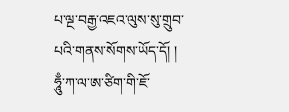པ་ལྔ་བརྒྱ་འཇའ་ལུས་སུ་གྲུབ་པའི་གནས་སོགས་ཡོད་དོ། །
ཧཱུྃ་ཀ་ལ་ཨ་ཙིག་གི་ཇོ་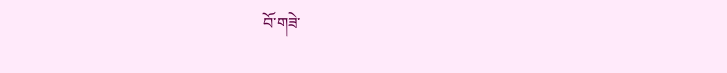བོ་གཟེ་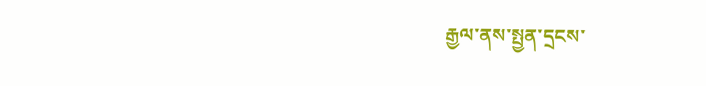རྒྱལ་ནས་སྤྱན་དྲངས་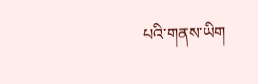པའི་གནས་ཡིག